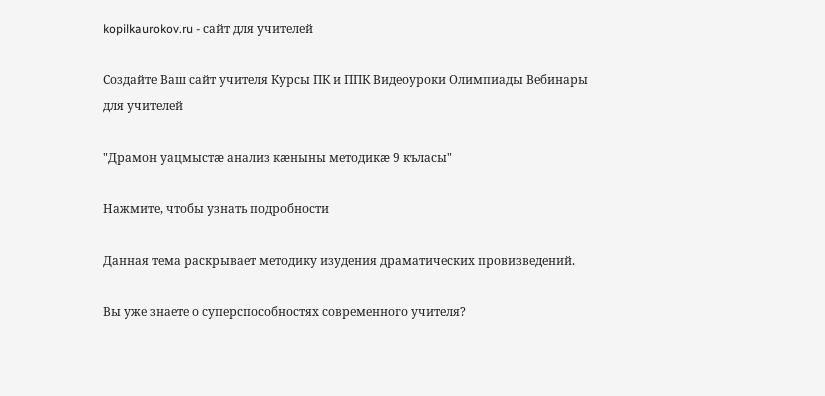kopilkaurokov.ru - сайт для учителей

Создайте Ваш сайт учителя Курсы ПК и ППК Видеоуроки Олимпиады Вебинары для учителей

"Драмон уацмыстæ анализ кæныны методикæ 9 къласы"

Нажмите, чтобы узнать подробности

Данная тема раскрывает методику изудения драматических провизведений.

Вы уже знаете о суперспособностях современного учителя?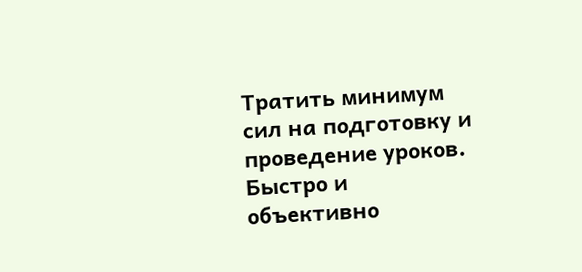Тратить минимум сил на подготовку и проведение уроков.
Быстро и объективно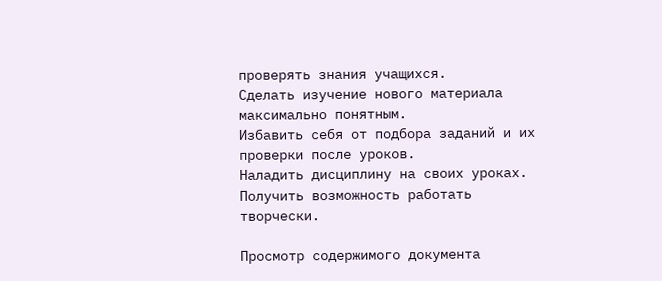проверять знания учащихся.
Сделать изучение нового материала максимально понятным.
Избавить себя от подбора заданий и их проверки после уроков.
Наладить дисциплину на своих уроках.
Получить возможность работать творчески.

Просмотр содержимого документа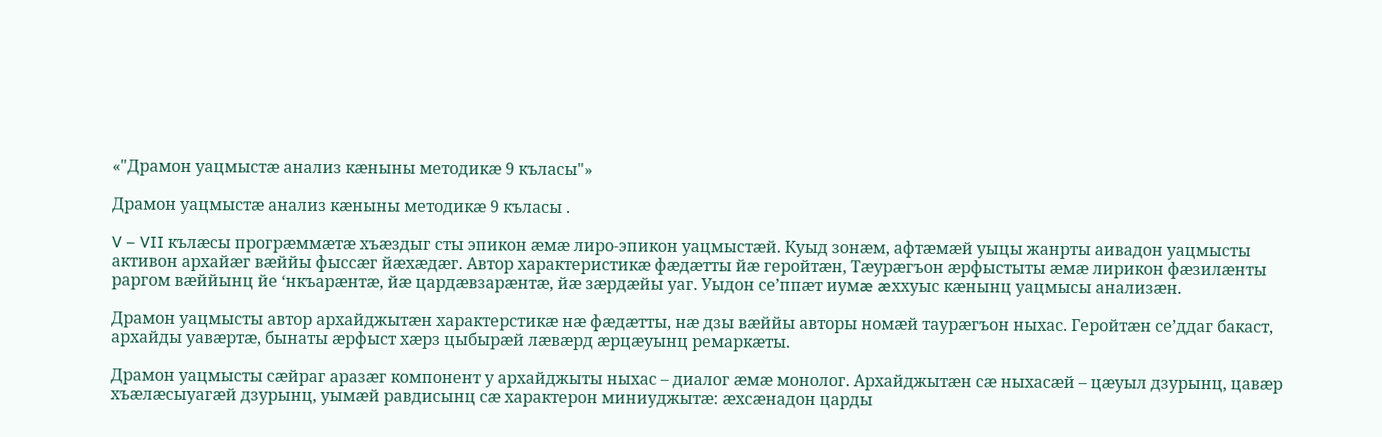«"Драмон уацмыстæ анализ кæныны методикæ 9 къласы"»

Драмон уацмыстæ анализ кæныны методикæ 9 къласы .

V – VII кълæсы прогрæммæтæ хъæздыг сты эпикон æмæ лиро-эпикон уацмыстæй. Куыд зонæм, афтæмæй уыцы жанрты аивадон уацмысты активон архайæг вæййы фыссæг йæхæдæг. Автор характеристикæ фæдæтты йæ геройтæн, Тæурæгъон æрфыстыты æмæ лирикон фæзилæнты раргом вæййынц йе ‘нкъарæнтæ, йæ цардæвзарæнтæ, йæ зæрдæйы уаг. Уыдон се’ппæт иумæ æххуыс кæнынц уацмысы анализæн.

Драмон уацмысты автор архайджытæн характерстикæ нæ фæдæтты, нæ дзы вæййы авторы номæй таурæгъон ныхас. Геройтæн се’ддаг бакаст, архайды уавæртæ, бынаты æрфыст хæрз цыбырæй лæвæрд æрцæуынц ремаркæты.

Драмон уацмысты сæйраг аразæг компонент у архайджыты ныхас – диалог æмæ монолог. Архайджытæн сæ ныхасæй – цæуыл дзурынц, цавæр хъæлæсыуагæй дзурынц, уымæй равдисынц сæ характерон миниуджытæ: æхсæнадон царды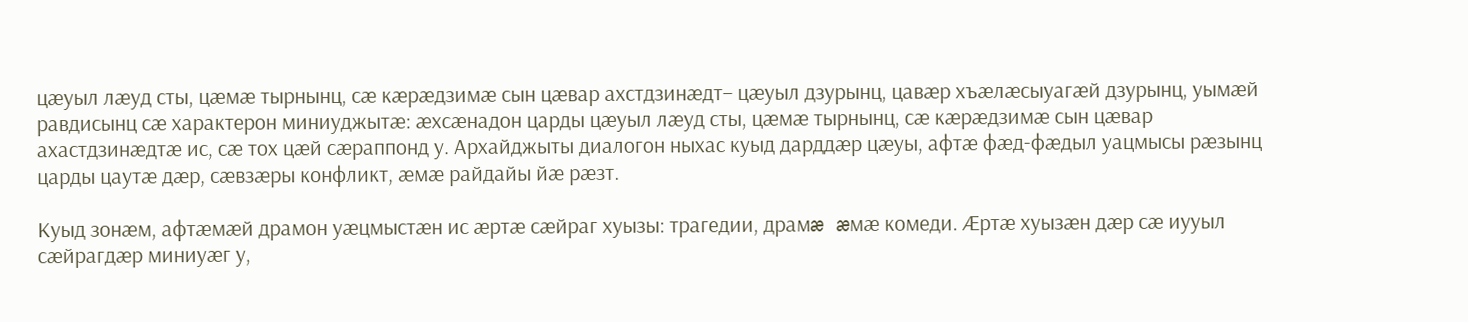цæуыл лæуд сты, цæмæ тырнынц, сæ кæрæдзимæ сын цæвар ахстдзинæдт– цæуыл дзурынц, цавæр хъæлæсыуагæй дзурынц, уымæй равдисынц сæ характерон миниуджытæ: æхсæнадон царды цæуыл лæуд сты, цæмæ тырнынц, сæ кæрæдзимæ сын цæвар ахастдзинæдтæ ис, сæ тох цæй сæраппонд у. Архайджыты диалогон ныхас куыд дарддæр цæуы, афтæ фæд-фæдыл уацмысы рæзынц царды цаутæ дæр, сæвзæры конфликт, æмæ райдайы йæ рæзт.

Куыд зонæм, афтæмæй драмон уæцмыстæн ис æртæ сæйраг хуызы: трагедии, драмæ æмæ комеди. Æртæ хуызæн дæр сæ иууыл сæйрагдæр миниуæг у,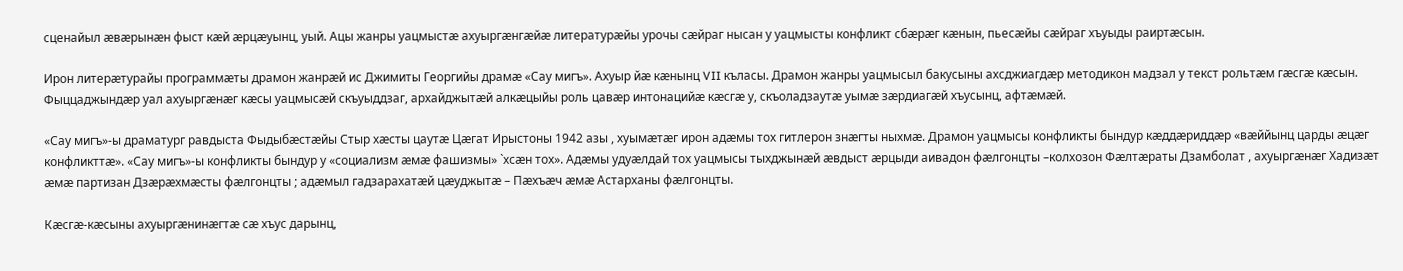сценайыл æвæрынæн фыст кæй æрцæуынц, уый. Ацы жанры уацмыстæ ахуыргæнгæйæ литературæйы урочы сæйраг нысан у уацмысты конфликт сбæрæг кæнын, пьесæйы сæйраг хъуыды раиртæсын.

Ирон литерæтурайы программæты драмон жанрæй ис Джимиты Георгийы драмæ «Сау мигъ». Ахуыр йæ кæнынц VII къласы. Драмон жанры уацмысыл бакусыны ахсджиагдæр методикон мадзал у текст рольтæм гæсгæ кæсын. Фыццаджындæр уал ахуыргæнæг кæсы уацмысæй скъуыддзаг, архайджытæй алкæцыйы роль цавæр интонацийæ кæсгæ у, скъоладзаутæ уымæ зæрдиагæй хъусынц, афтæмæй.

«Сау мигъ»-ы драматург равдыста Фыдыбæстæйы Стыр хæсты цаутæ Цæгат Ирыстоны 1942 азы , хуымæтæг ирон адæмы тох гитлерон знæгты ныхмæ. Драмон уацмысы конфликты бындур кæддæриддæр «вæййынц царды æцæг конфликттæ». «Сау мигъ»-ы конфликты бындур у «социализм æмæ фашизмы» `хсæн тох». Адæмы удуæлдай тох уацмысы тыхджынæй æвдыст æрцыди аивадон фæлгонцты –колхозон Фæлтæраты Дзамболат , ахуыргæнæг Хадизæт æмæ партизан Дзæрæхмæсты фæлгонцты ; адæмыл гадзарахатæй цæуджытæ – Пæхъæч æмæ Астарханы фæлгонцты.

Кæсгæ-кæсыны ахуыргæнинæгтæ сæ хъус дарынц,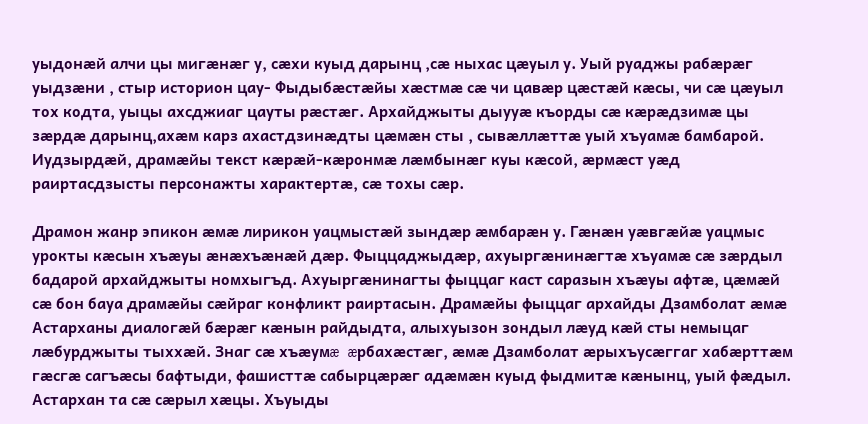уыдонæй алчи цы мигæнæг у, сæхи куыд дарынц ,сæ ныхас цæуыл у. Уый руаджы рабæрæг уыдзæни , стыр историон цау- Фыдыбæстæйы хæстмæ сæ чи цавæр цæстæй кæсы, чи сæ цæуыл тох кодта, уыцы ахсджиаг цауты рæстæг. Архайджыты дыууæ къорды сæ кæрæдзимæ цы зæрдæ дарынц,ахæм карз ахастдзинæдты цæмæн сты , сывæллæттæ уый хъуамæ бамбарой. Иудзырдæй, драмæйы текст кæрæй-кæронмæ лæмбынæг куы кæсой, æрмæст уæд раиртасдзысты персонажты характертæ, сæ тохы сæр.

Драмон жанр эпикон æмæ лирикон уацмыстæй зындæр æмбарæн у. Гæнæн уæвгæйæ уацмыс урокты кæсын хъæуы æнæхъæнæй дæр. Фыццаджыдæр, ахуыргæнинæгтæ хъуамæ сæ зæрдыл бадарой архайджыты номхыгъд. Ахуыргæнинагты фыццаг каст саразын хъæуы афтæ, цæмæй сæ бон бауа драмæйы сæйраг конфликт раиртасын. Драмæйы фыццаг архайды Дзамболат æмæ Астарханы диалогæй бæрæг кæнын райдыдта, алыхуызон зондыл лæуд кæй сты немыцаг лæбурджыты тыххæй. Знаг сæ хъæумæ æрбахæстæг, æмæ Дзамболат æрыхъусæггаг хабæрттæм гæсгæ сагъæсы бафтыди, фашисттæ сабырцæрæг адæмæн куыд фыдмитæ кæнынц, уый фæдыл. Астархан та сæ сæрыл хæцы. Хъуыды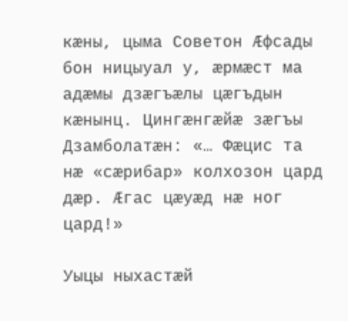кæны, цыма Советон Æфсады бон ницыуал у, æрмæст ма адæмы дзæгъæлы цæгъдын кæнынц. Цингæнгæйæ зæгъы Дзамболатæн: «… Фæцис та нæ «сæрибар» колхозон цард дæр. Æгас цæуæд нæ ног цард!»

Уыцы ныхастæй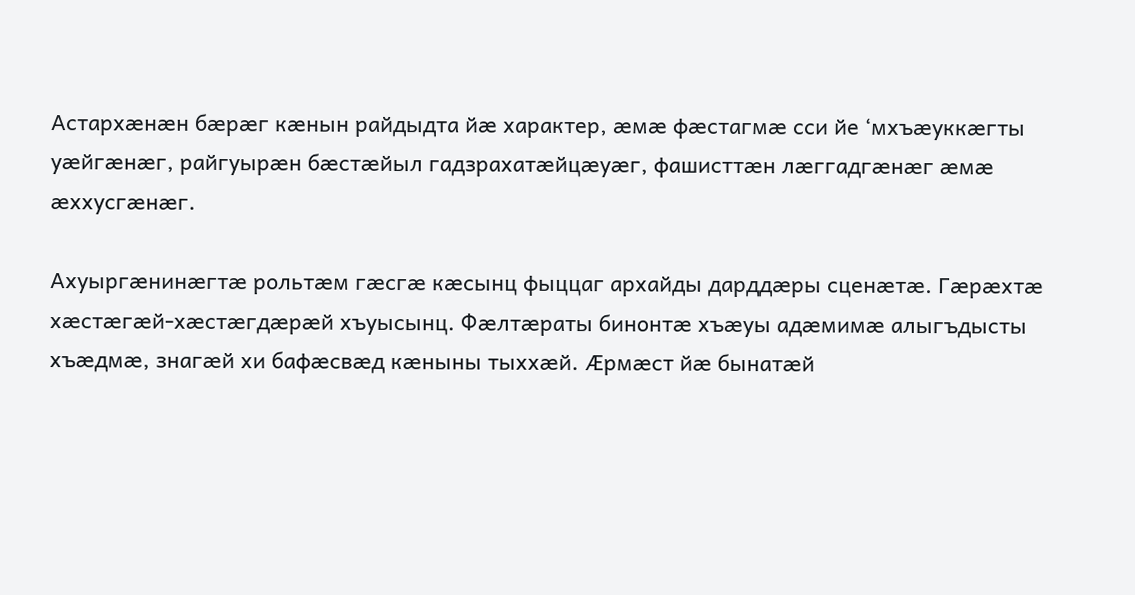Астархæнæн бæрæг кæнын райдыдта йæ характер, æмæ фæстагмæ сси йе ‘мхъæуккæгты уæйгæнæг, райгуырæн бæстæйыл гадзрахатæйцæуæг, фашисттæн лæггадгæнæг æмæ æххусгæнæг.

Ахуыргæнинæгтæ рольтæм гæсгæ кæсынц фыццаг архайды дарддæры сценæтæ. Гæрæхтæ хæстæгæй-хæстæгдæрæй хъуысынц. Фæлтæраты бинонтæ хъæуы адæмимæ алыгъдысты хъæдмæ, знагæй хи бафæсвæд кæныны тыххæй. Æрмæст йæ бынатæй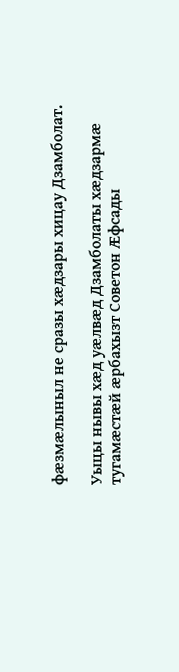фæзмæлыныл не сразы хæдзары хицау Дзамболат.

Уыцы нывы хæд уæлвæд Дзамболаты хæдзармæ тугамæстæй æрбахызт Советон Æфсады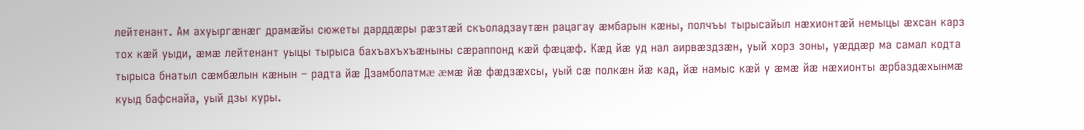лейтенант. Ам ахуыргæнæг драмæйы сюжеты дарддæры рæзтæй скъоладзаутæн рацагау æмбарын кæны, полчъы тырысайыл нæхионтæй немыцы æхсан карз тох кæй уыди, æмæ лейтенант уыцы тырыса бахъахъхъæныны сæраппонд кæй фæцæф. Кæд йæ уд нал аирвæздзæн, уый хорз зоны, уæддæр ма самал кодта тырыса бнатыл сæмбæлын кæнын – радта йæ Дзамболатмæ æмæ йæ фæдзæхсы, уый сæ полкæн йæ кад, йæ намыс кæй у æмæ йæ нæхионты æрбаздæхынмæ куыд бафснайа, уый дзы куры.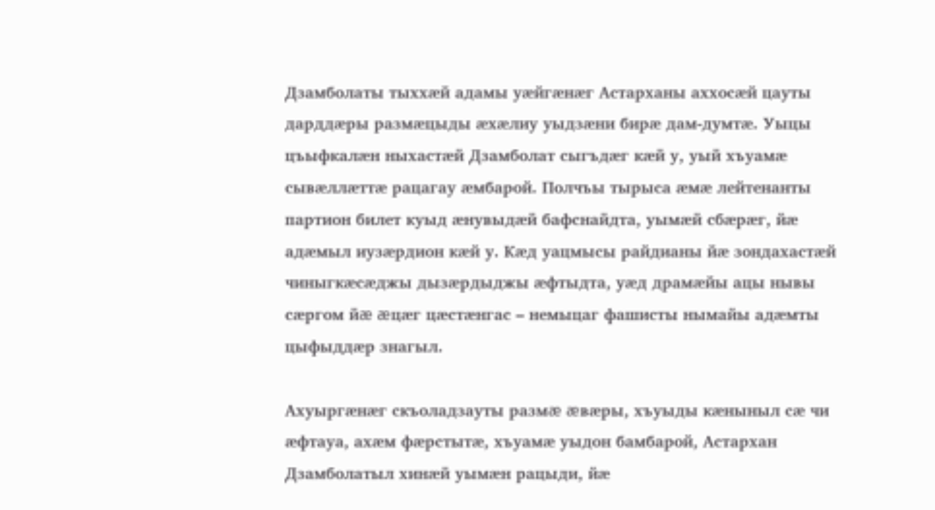Дзамболаты тыххæй адамы уæйгæнæг Астарханы аххосæй цауты дарддæры размæцыды æхæлиу уыдзæни бирæ дам-думтæ. Уыцы цъыфкалæн ныхастæй Дзамболат сыгъдæг кæй у, уый хъуамæ сывæллæттæ рацагау æмбарой. Полчъы тырыса æмæ лейтенанты партион билет куыд æнувыдæй бафснайдта, уымæй сбæрæг, йæ адæмыл иузæрдион кæй у. Кæд уацмысы райдианы йæ зондахастæй чиныгкæсæджы дызæрдыджы æфтыдта, уæд драмæйы ацы нывы сæргом йæ æцæг цæстæнгас – немыцаг фашисты нымайы адæмты цыфыддæр знагыл.

Ахуыргæнæг скъоладзауты размæ æвæры, хъуыды кæныныл сæ чи æфтауа, ахæм фæрстытæ, хъуамæ уыдон бамбарой, Астархан Дзамболатыл хинæй уымæн рацыди, йæ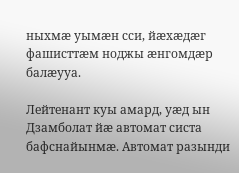ныхмæ уымæн сси, йæхæдæг фашисттæм ноджы æнгомдæр балæууа.

Лейтенант куы амард, уæд ын Дзамболат йæ автомат систа бафснайынмæ. Автомат разынди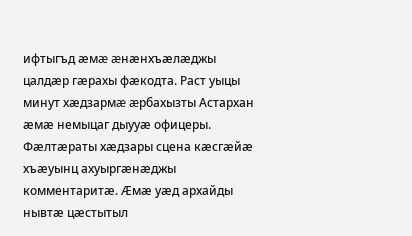ифтыгъд æмæ æнæнхъæлæджы цалдæр гæрахы фæкодта. Раст уыцы минут хæдзармæ æрбахызты Астархан æмæ немыцаг дыууæ офицеры. Фæлтæраты хæдзары сцена кæсгæйæ хъæуынц ахуыргæнæджы комментаритæ. Æмæ уæд архайды нывтæ цæстытыл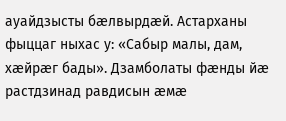ауайдзысты бæлвырдæй. Астарханы фыццаг ныхас у: «Сабыр малы, дам, хæйрæг бады». Дзамболаты фæнды йæ растдзинад равдисын æмæ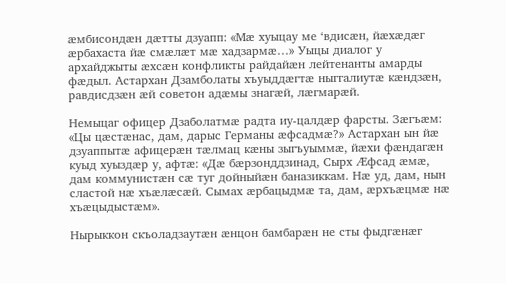æмбисондæн дæтты дзуапп: «Мæ хуыцау ме ‘вдисæн, йæхæдæг æрбахаста йæ смæлæт мæ хадзармæ…» Уыцы диалог у архайджыты æхсæн конфликты райдайæн лейтенанты амарды фæдыл. Астархан Дзамболаты хъуыддæгтæ ныггалиутæ кæндзæн, равдисдзæн æй советон адæмы знагæй, лæгмарæй.

Немыцаг офицер Дзаболатмæ радта иу-цалдæр фарсты. Зæгъæм: «Цы цæстæнас, дам, дарыс Германы æфсадмæ?» Астархан ын йæ дзуаппытæ афицерæн тæлмац кæны зыгъуыммæ, йæхи фæндагæн куыд хуыздæр у, афтæ: «Дæ бæрзонддзинад, Сырх Æфсад æмæ, дам коммунистæн сæ туг дойныйæн баназиккам. Нæ уд, дам, нын сластой нæ хъæлæсæй. Сымах æрбацыдмæ та, дам, æрхъæцмæ нæ хъæцыдыстæм».

Нырыккон скъоладзаутæн æнцон бамбарæн не сты фыдгæнæг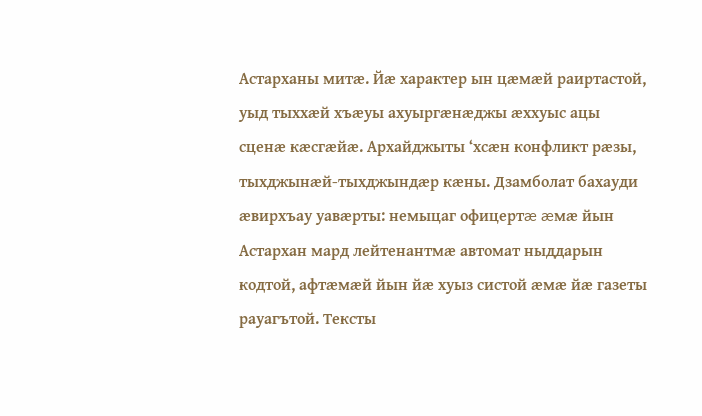Астарханы митæ. Йæ характер ын цæмæй раиртастой, уыд тыххæй хъæуы ахуыргæнæджы æххуыс ацы сценæ кæсгæйæ. Архайджыты ‘хсæн конфликт рæзы, тыхджынæй-тыхджындæр кæны. Дзамболат бахауди æвирхъау уавæрты: немыцаг офицертæ æмæ йын Астархан мард лейтенантмæ автомат ныддарын кодтой, афтæмæй йын йæ хуыз систой æмæ йæ газеты рауагътой. Тексты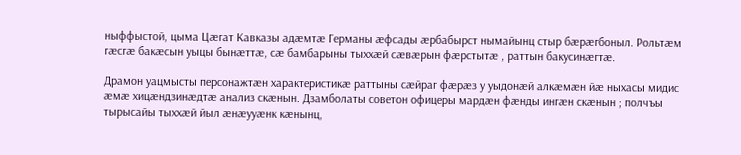ныффыстой, цыма Цæгат Кавказы адæмтæ Германы æфсады æрбабырст нымайынц стыр бæрæгбоныл. Рольтæм гæсгæ бакæсын уыцы бынæттæ, сæ бамбарыны тыххæй сæвæрын фæрстытæ , раттын бакусинæгтæ.

Драмон уацмысты персонажтæн характеристикæ раттыны сæйраг фæрæз у уыдонæй алкæмæн йæ ныхасы мидис æмæ хицæндзинæдтæ анализ скæнын. Дзамболаты советон офицеры мардæн фæнды ингæн скæнын ; полчъы тырысайы тыххæй йыл æнæууæнк кæнынц,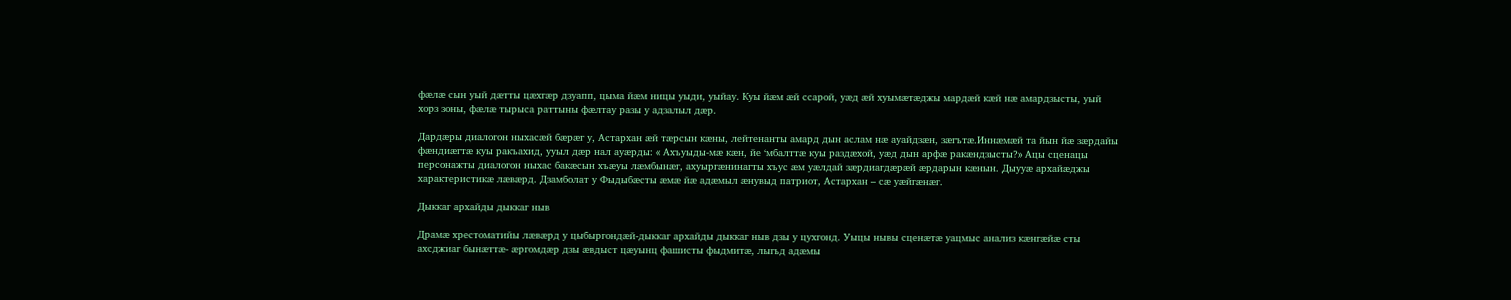фæлæ сын уый дæтты цæхгæр дзуапп, цыма йæм ницы уыди, уыйау. Куы йæм æй ссарой, уæд æй хуымæтæджы мардæй кæй нæ амардзысты, уый хорз зоны, фæлæ тырыса раттыны фæлтау разы у адзалыл дæр.

Дардæры диалогон ныхасæй бæрæг у, Астархан æй тæрсын кæны, лейтенанты амард дын аслам нæ ауайдзæн, зæгътæ.Иннæмæй та йын йæ зæрдайы фæндиæгтæ куы ракъахид, ууыл дæр нал ауæрды: « Ахъуыды-мæ кæн, йе ‘мбалттæ куы раздæхой, уæд дын арфæ ракæндзысты?» Ацы сценацы персонажты диалогон ныхас бакæсын хъæуы лæмбынæг, ахуыргæнинагты хъус æм уæлдай зæрдиагдæрæй æрдарын кæнын. Дыууæ архайæджы характеристикæ лæвæрд. Дзамболат у Фыдыбæсты æмæ йæ адæмыл æнувыд патриот, Астархан – сæ уæйгæнæг.

Дыккаг архайды дыккаг ныв

Драмæ хрестоматийы лæвæрд у цыбыргондæй-дыккаг архайды дыккаг ныв дзы у цухгонд. Уыцы нывы сценæтæ уацмыс анализ кæнгæйæ сты ахсджиаг бынæттæ- æргомдæр дзы æвдыст цæуынц фашисты фыдмитæ, лыгьд адæмы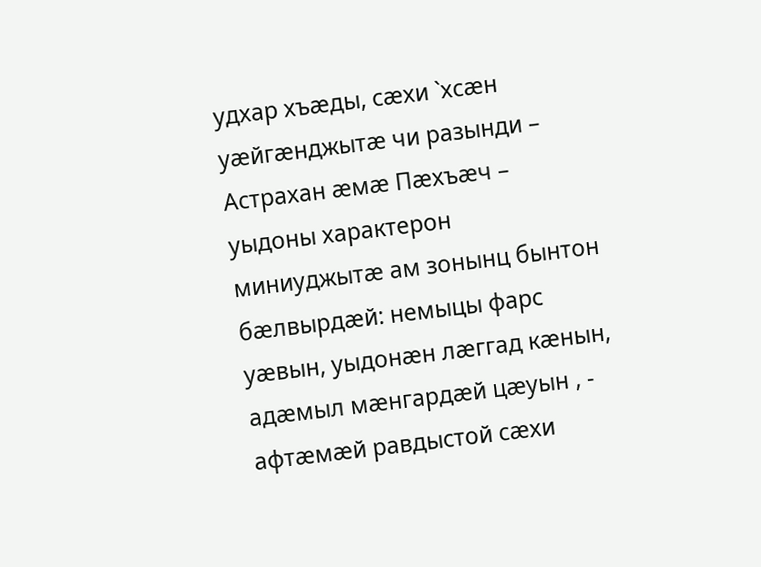удхар хъæды, сæхи `хсæн уæйгæнджытæ чи разынди – Астрахан æмæ Пæхъæч – уыдоны характерон миниуджытæ ам зонынц бынтон бæлвырдæй: немыцы фарс уæвын, уыдонæн лæггад кæнын, адæмыл мæнгардæй цæуын , - афтæмæй равдыстой сæхи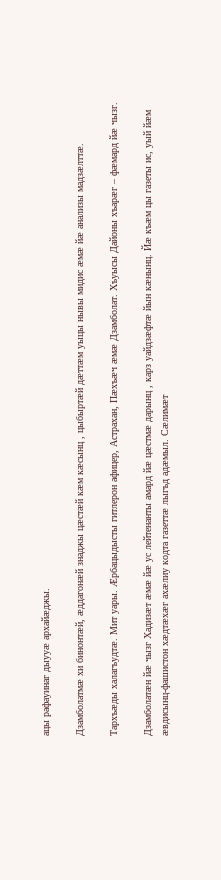ацы рафауинаг дыууæ архайæджы.

Дзамболатмæ хи бинонтæй, æддагонæй знаджы цæстæй кæм кæсынц , цыбыртæй дæттæм уыцы нывы мидис æмæ йæ анализы мадзæлттæ.

Тархъæды халагъудтæ. Мит уары. Æрбацыдысты гитлерон афицер, Астрахан, Пæхъæч æмæ Дзамболат. Хъуысы Дайоны хъарæг – фæмард йæ чызг.

Дзамболатæн йæ чызг Хадизæт æмæ йæ ус лейтенанты амард йæ цæстмæ дарынц , карз уайдзæфтæ йын кæнынц. Йæ къæм цы газеты ис, уый йæм æвдисынц-фашистон хæдтæхæг ахæлиу кодта газеттæ лыгъд адæмыл. Сæлимæт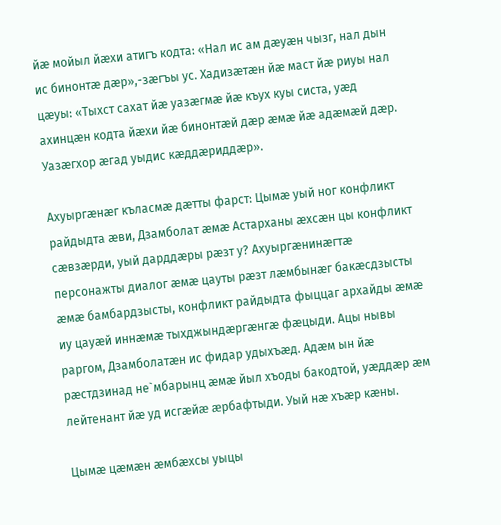йæ мойыл йæхи атигъ кодта: «Нал ис ам дæуæн чызг, нал дын ис бинонтæ дæр»,-зæгъы ус. Хадизæтæн йæ маст йæ риуы нал цæуы: «Тыхст сахат йæ уазæгмæ йæ къух куы систа, уæд ахинцæн кодта йæхи йæ бинонтæй дæр æмæ йæ адæмæй дæр. Уазæгхор æгад уыдис кæддæриддæр».

Ахуыргæнæг къласмæ дæтты фарст: Цымæ уый ног конфликт райдыдта æви, Дзамболат æмæ Астарханы æхсæн цы конфликт сæвзæрди, уый дарддæры рæзт у? Ахуыргæнинæгтæ персонажты диалог æмæ цауты рæзт лæмбынæг бакæсдзысты æмæ бамбардзысты, конфликт райдыдта фыццаг архайды æмæ иу цауæй иннæмæ тыхджындæргæнгæ фæцыди. Ацы нывы раргом, Дзамболатæн ис фидар удыхъæд. Адæм ын йæ рæстдзинад не`мбарынц æмæ йыл хъоды бакодтой, уæддæр æм лейтенант йæ уд исгæйæ æрбафтыди. Уый нæ хъæр кæны.

Цымæ цæмæн æмбæхсы уыцы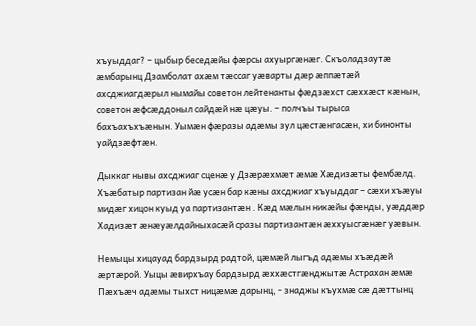хъуыддаг? – цыбыр беседæйы фæрсы ахуыргæнæг. Скъоладзаутæ æмбарынц Дзамболат ахæм тæссаг уæварты дæр æппæтæй ахсджиагдæрыл нымайы советон лейтенанты фæдзæхст сæххæст кæнын, советон æфсæддоныл сайдæй нæ цæуы. – полчъы тырыса бахъахъхъæнын. Уымæн фæразы адæмы зул цæстæнгасæн, хи бинонты уайдзæфтæн.

Дыккаг нывы ахсджиаг сценæ у Дзæрæхмæт æмæ Хæдизæты фембæлд. Хъæбатыр партизан йæ усæн бар кæны ахсджиаг хъуыддаг – сæхи хъæуы мидæг хицон куыд уа партизантæн . Кæд мæлын никæйы фæнды, уæддæр Хадизæт æнæуæлдайныхасæй сразы партизантæн æххуысгæнæг уæвын.

Немыцы хицауад бардзырд радтой, цæмæй лыгъд адæмы хъæдæй æртæрой. Уыцы æвирхъау бардзырд æххæстгæнджытæ Астрахан æмæ Пæхъæч адæмы тыхст ницæмæ дарынц, - знаджы къухмæ сæ дæттынц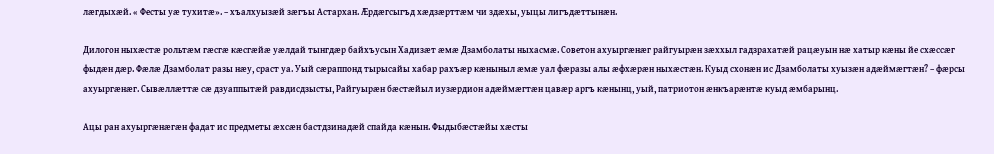лæгдыхæй. « Фесты уæ тухитæ». – хъалхуызæй зæгъы Астархан. Æрдæгсыгъд хæдзæрттæм чи здæхы, уыцы лигъдæттынæн.

Дилогон ныхæстæ рольтæм гæсгæ кæсгæйæ уæлдай тынгдæр байхъусын Хадизæт æмæ Дзамболаты ныхасмæ. Советон ахуыргæнæг райгуырæн зæххыл гадзрахатæй рацæуын нæ хатыр кæны йе схæссæг фыдæн дæр. Фæлæ Дзамболат разы нæу, сраст уа. Уый сæраппонд тырысайы хабар рахъæр кæныныл æмæ уал фæразы алы æфхæрæн ныхæстæн. Куыд схонæн ис Дзамболаты хуызæн адæймæгтæн? – фæрсы ахуыргæнæг. Сывæллæттæ сæ дзуаппытæй равдисдзысты, Райгуырæн бæстæйыл иузæрдион адæймæгтæн цавæр аргъ кæнынц, уый, патриотон æнкъарæнтæ куыд æмбарынц.

Ацы ран ахуыргæнæгæн фадат ис предметы æхсæн бастдзинадæй спайда кæнын. Фыдыбæстæйы хæсты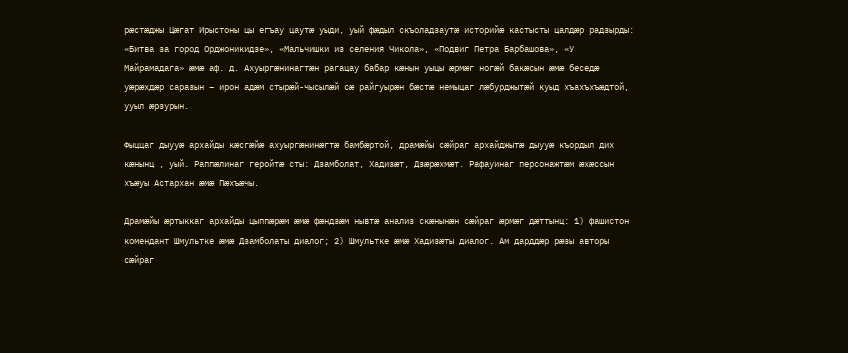рæстæджы Цæгат Ирыстоны цы егъау цаутæ уыди, уый фæдыл скъоладзаутæ историйæ кастысты цалдæр радзырды: «Битва за город Орджоникидзе», «Мальчишки из селения Чикола», «Подвиг Петра Барбашова», «У Майрамадага» æмæ аф. д. Ахуыргæнинагтæн рагацау бабар кæнын уыцы æрмæг ногæй бакæсын æмæ беседæ уæрæхдæр саразын – ирон адæм стырæй-чысылæй сæ райгуырæн бæстæ немыцаг лæбурджытæй куыд хъахъхъæдтой, ууыл æрзурын.

Фыццаг дыууæ архайды кæсгæйæ ахуыргæнинæгтæ бамбæртой, драмæйы сæйраг архайджытæ дыууæ къордыл дих кæнынц , уый. Раппæлинаг геройтæ сты: Дзамболат, Хадизæт, Дзæрæхмæт. Рафауинаг персонажтæм æхæссын хъæуы Астархан æмæ Пæхъæчы.

Драмæйы æртыккаг архайды цыппæрæм æмæ фæндзæм нывтæ анализ скæнынæн сæйраг æрмæг дæттынц: 1) фашистон комендант Шмультке æмæ Дзамболаты диалог; 2) Шмультке æмæ Хадизæты диалог. Ам дарддæр рæзы авторы сæйраг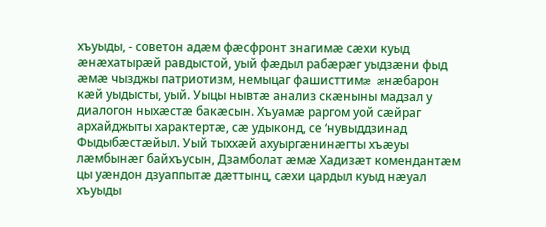хъуыды, - советон адæм фæсфронт знагимæ сæхи куыд æнæхатырæй равдыстой, уый фæдыл рабæрæг уыдзæни фыд æмæ чызджы патриотизм, немыцаг фашисттимæ æнæбарон кæй уыдысты, уый. Уыцы нывтæ анализ скæныны мадзал у диалогон ныхæстæ бакæсын. Хъуамæ раргом уой сæйраг архайджыты характертæ, сæ удыконд, се ‘нувыддзинад Фыдыбæстæйыл. Уый тыххæй ахуыргæнинæгты хъæуы лæмбынæг байхъусын, Дзамболат æмæ Хадизæт комендантæм цы уæндон дзуаппытæ дæттынц, сæхи цардыл куыд нæуал хъуыды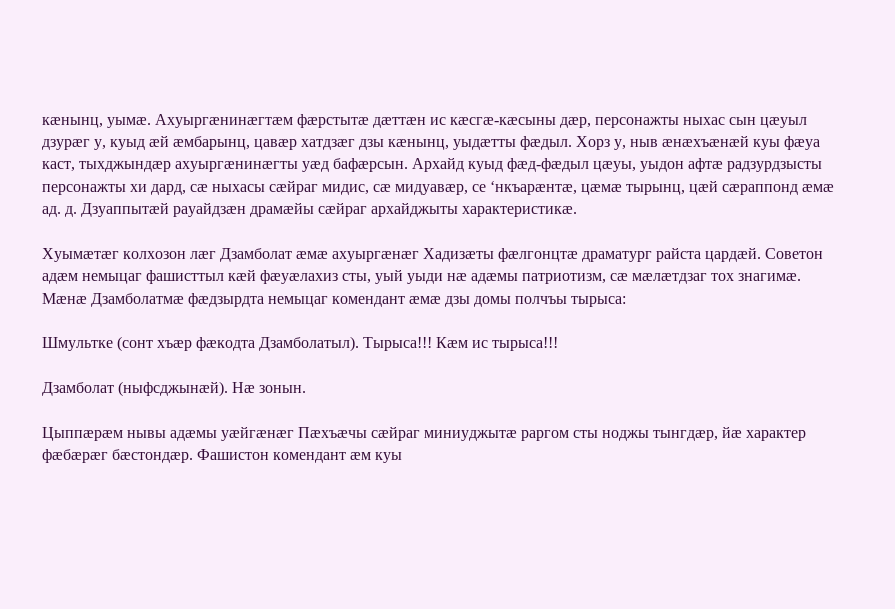кæнынц, уымæ. Ахуыргæнинæгтæм фæрстытæ дæттæн ис кæсгæ-кæсыны дæр, персонажты ныхас сын цæуыл дзурæг у, куыд æй æмбарынц, цавæр хатдзæг дзы кæнынц, уыдæтты фæдыл. Хорз у, ныв æнæхъæнæй куы фæуа каст, тыхджындæр ахуыргæнинæгты уæд бафæрсын. Архайд куыд фæд-фæдыл цæуы, уыдон афтæ радзурдзысты персонажты хи дард, сæ ныхасы сæйраг мидис, сæ мидуавæр, се ‘нкъарæнтæ, цæмæ тырынц, цæй сæраппонд æмæ ад. д. Дзуаппытæй рауайдзæн драмæйы сæйраг архайджыты характеристикæ.

Хуымæтæг колхозон лæг Дзамболат æмæ ахуыргæнæг Хадизæты фæлгонцтæ драматург райста цардæй. Советон адæм немыцаг фашисттыл кæй фæуæлахиз сты, уый уыди нæ адæмы патриотизм, сæ мæлæтдзаг тох знагимæ. Мæнæ Дзамболатмæ фæдзырдта немыцаг комендант æмæ дзы домы полчъы тырыса:

Шмультке (сонт хъæр фæкодта Дзамболатыл). Тырыса!!! Кæм ис тырыса!!!

Дзамболат (ныфсджынæй). Нæ зонын.

Цыппæрæм нывы адæмы уæйгæнæг Пæхъæчы сæйраг миниуджытæ раргом сты ноджы тынгдæр, йæ характер фæбæрæг бæстондæр. Фашистон комендант æм куы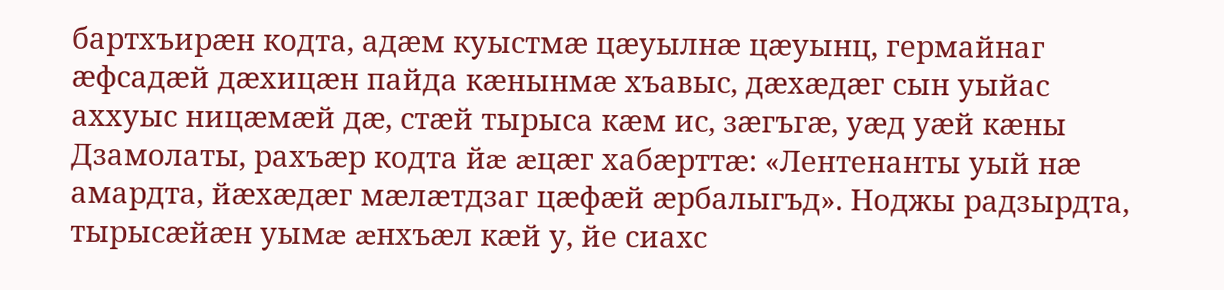бартхъирæн кодта, адæм куыстмæ цæуылнæ цæуынц, гермайнаг æфсадæй дæхицæн пайда кæнынмæ хъавыс, дæхæдæг сын уыйас аххуыс ницæмæй дæ, стæй тырыса кæм ис, зæгъгæ, уæд уæй кæны Дзамолаты, рахъæр кодта йæ æцæг хабæрттæ: «Лентенанты уый нæ амардта, йæхæдæг мæлæтдзаг цæфæй æрбалыгъд». Ноджы радзырдта, тырысæйæн уымæ æнхъæл кæй у, йе сиахс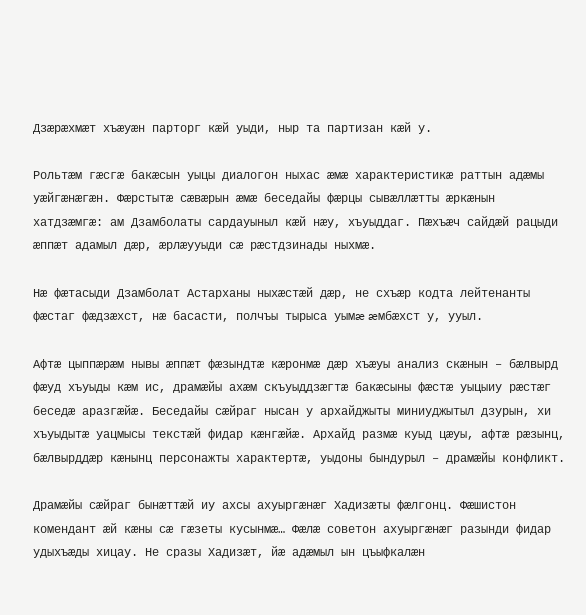Дзæрæхмæт хъæуæн парторг кæй уыди, ныр та партизан кæй у.

Рольтæм гæсгæ бакæсын уыцы диалогон ныхас æмæ характеристикæ раттын адæмы уæйгæнæгæн. Фæрстытæ сæвæрын æмæ беседайы фæрцы сывæллæтты æркæнын хатдзæмгæ: ам Дзамболаты сардауыныл кæй нæу, хъуыддаг. Пæхъæч сайдæй рацыди æппæт адамыл дæр, æрлæууыди сæ рæстдзинады ныхмæ.

Нæ фæтасыди Дзамболат Астарханы ныхæстæй дæр, не схъæр кодта лейтенанты фæстаг фæдзæхст, нæ басасти, полчъы тырыса уымæ æмбæхст у, ууыл.

Афтæ цыппæрæм нывы æппæт фæзындтæ кæронмæ дæр хъæуы анализ скæнын – бæлвырд фæуд хъуыды кæм ис, драмæйы ахæм скъуыддзæгтæ бакæсыны фæстæ уыцыиу рæстæг беседæ аразгæйæ. Беседайы сæйраг нысан у архайджыты миниуджытыл дзурын, хи хъуыдытæ уацмысы текстæй фидар кæнгæйæ. Архайд размæ куыд цæуы, афтæ рæзынц, бæлвырддæр кæнынц персонажты характертæ, уыдоны бындурыл – драмæйы конфликт.

Драмæйы сæйраг бынæттæй иу ахсы ахуыргæнæг Хадизæты фæлгонц. Фæшистон комендант æй кæны сæ гæзеты кусынмæ… Фæлæ советон ахуыргæнæг разынди фидар удыхъæды хицау. Не сразы Хадизæт, йæ адæмыл ын цъыфкалæн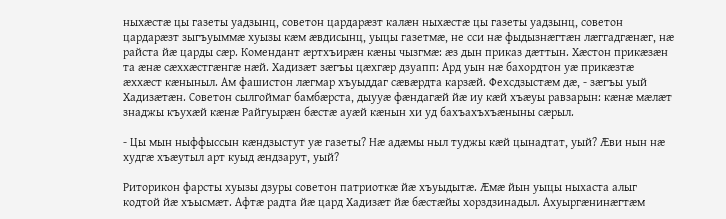ныхæстæ цы газеты уадзынц, советон цардарæзт калæн ныхæстæ цы газеты уадзынц, советон цардарæзт зыгъуыммæ хуызы кæм æвдисынц, уыцы газетмæ, не сси нæ фыдызнæгтæн лæггадгæнæг, нæ райста йæ царды сæр. Комендант æртхъирæн кæны чызгмæ: æз дын приказ дæттын. Хæстон прикæзæн та æнæ сæххæстгæнгæ нæй. Хадизæт зæгъы цæхгæр дзуапп: Ард уын нæ бахордтон уæ прикæзтæ æххæст кæныныл. Ам фашистон лæгмар хъуыддаг сæвæрдта карзæй. Фехсдзыстæм дæ, - зæгъы уый Хадизæтæн. Советон сылгоймаг бамбæрста, дыууæ фæндагæй йæ иу кæй хъæуы равзарын: кæнæ мæлæт знаджы къухæй кæнæ Райгуырæн бæстæ ауæй кæнын хи уд бахъахъхъæныны сæрыл.

- Цы мын ныффыссын кæндзыстут уæ газеты? Нæ адæмы ныл туджы кæй цынадтат, уый? Æви нын нæ худгæ хъæутыл арт куыд æндзарут, уый?

Риторикон фарсты хуызы дзуры советон патриоткæ йæ хъуыдытæ. Æмæ йын уыцы ныхаста алыг кодтой йæ хъысмæт. Афтæ радта йæ цард Хадизæт йæ бæстæйы хорздзинадыл. Ахуыргæнинæгтæм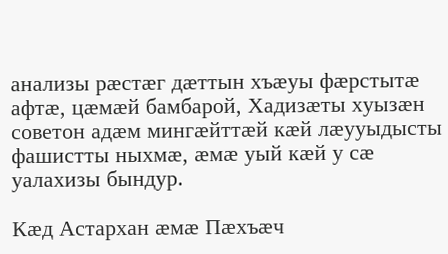анализы рæстæг дæттын хъæуы фæрстытæ афтæ, цæмæй бамбарой, Хадизæты хуызæн советон адæм мингæйттæй кæй лæууыдысты фашистты ныхмæ, æмæ уый кæй у сæ уалахизы бындур.

Кæд Астархан æмæ Пæхъæч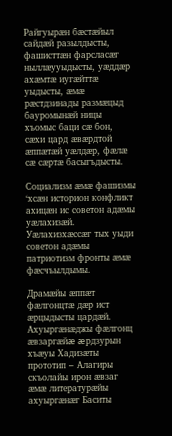Райгуырæн бæстæйыл сайдæй разылдысты, фашисттæн фарсласæг ныллæууыдысты, уæддæр ахæмтæ иугæйттæ уыдысты, æмæ рæстдзинады размæцыд бауромынæй ницы хъомыс баци сæ бон, сæхи цард æвæрдтой æппæтæй уæлдæр, фæлæ сæ сæртæ басыгъдысты.

Социализм æмæ фашизмы ‘хсæн историон конфликт ахицæн ис советон адæмы уæлахизæй. Уæлахизхæссæг тых уыди советон адæмы патриотизм фронты æмæ фæсчъылдымы.

Драмæйы æппæт фæлгонцтæ дæр ист æрцыдысты цардæй. Ахуыргæнæджы фæлгонц æвзаргæйæ æрдзурын хъæуы Хадизæты прототип – Алагиры скъолайы ирон æвзаг æмæ литературæйы ахуыргæнæг Баситы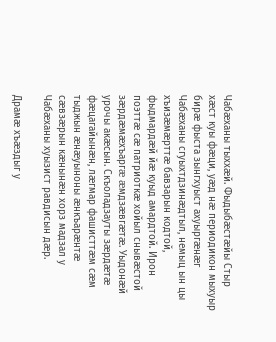Чабæханы тыххæй. Фыдыбæстæйы Стыр хæст куы фæци, уæд нæ периодикон мыхуыр бирæ фыста зынгхуыст ахуыргæнæг Чабæханы сгуыхтдзинæдтыл, немыц ын цы хъизæмæрттæ бавзарын кодтой, фыдмардæй йæ куыд амардтой. Ирон поэттæ сæ патриоткæ хойыл снывæстой зæрдæмæхъаргæ æмдзæвгæтæ. Уыдонæй урочы акæсын. Скъоладзауты зæрдæтæ фæцагайынæн, лæгмар фашисттæм сæм тыджын æнæуыноны æнкъарæнтæ сæвзæрын кæнынæн хорз мадзал у Чабæханы хуызист равдисын дæр.

Драмæ хъæздыг у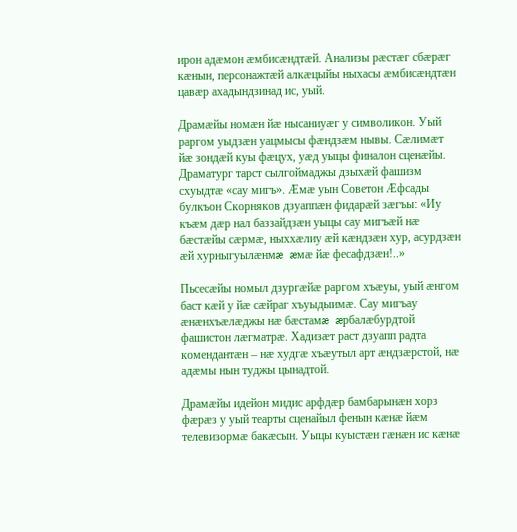ирон адæмон æмбисæндтæй. Анализы рæстæг сбæрæг кæнын, персонажтæй алкæцыйы ныхасы æмбисæндтæн цавæр ахадындзинад ис, уый.

Драмæйы номæн йæ нысаниуæг у символикон. Уый раргом уыдзæн уацмысы фæндзæм нывы. Сæлимæт йæ зондæй куы фæцух, уæд уыцы финалон сценæйы. Драматург тарст сылгоймаджы дзыхæй фашизм схуыдтæ «сау мигъ». Æмæ уын Советон Æфсады булкъон Скорняков дзуаппæн фидарæй зæгъы: «Иу къæм дæр нал баззайдзæн уыцы сау мигъæй нæ бæстæйы сæрмæ, ныххæлиу æй кæндзæн хур, асурдзæн æй хурныгуылæнмæ æмæ йæ фесафдзæн!..»

Пьсесæйы номыл дзургæйæ раргом хъæуы, уый æнгом баст кæй у йæ сæйраг хъуыдыимæ. Сау мигъау æнæнхъæлæджы нæ бæстамæ æрбалæбурдтой фашистон лæгматрæ. Хадизæт раст дзуапп радта комендантæн – нæ худгæ хъæутыл арт æндзæрстой, нæ адæмы нын туджы цынадтой.

Драмæйы идейон мидис арфдæр бамбарынæн хорз фæрæз у уый теарты сценайыл фенын кæнæ йæм телевизормæ бакæсын. Уыцы куыстæн гæнæн ис кæнæ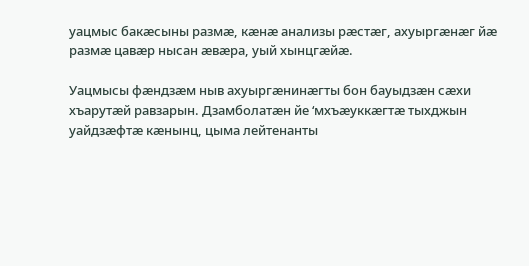уацмыс бакæсыны размæ, кæнæ анализы рæстæг, ахуыргæнæг йæ размæ цавæр нысан æвæра, уый хынцгæйæ.

Уацмысы фæндзæм ныв ахуыргæнинæгты бон бауыдзæн сæхи хъарутæй равзарын. Дзамболатæн йе ‘мхъæуккæгтæ тыхджын уайдзæфтæ кæнынц, цыма лейтенанты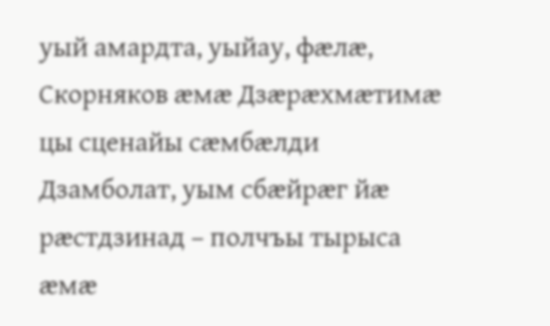уый амардта, уыйау, фæлæ, Скорняков æмæ Дзæрæхмæтимæ цы сценайы сæмбæлди Дзамболат, уым сбæйрæг йæ рæстдзинад – полчъы тырыса æмæ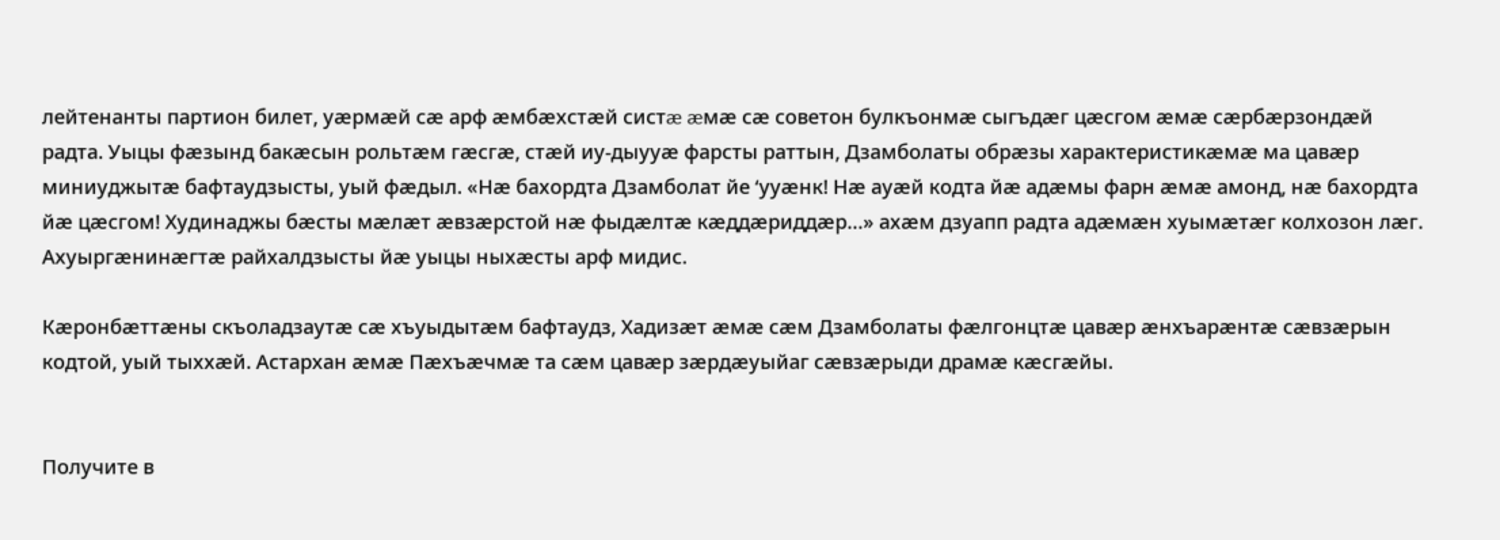лейтенанты партион билет, уæрмæй сæ арф æмбæхстæй систæ æмæ сæ советон булкъонмæ сыгъдæг цæсгом æмæ сæрбæрзондæй радта. Уыцы фæзынд бакæсын рольтæм гæсгæ, стæй иу-дыууæ фарсты раттын, Дзамболаты обрæзы характеристикæмæ ма цавæр миниуджытæ бафтаудзысты, уый фæдыл. «Нæ бахордта Дзамболат йе ‘ууæнк! Нæ ауæй кодта йæ адæмы фарн æмæ амонд, нæ бахордта йæ цæсгом! Худинаджы бæсты мæлæт æвзæрстой нæ фыдæлтæ кæддæриддæр…» ахæм дзуапп радта адæмæн хуымæтæг колхозон лæг. Ахуыргæнинæгтæ райхалдзысты йæ уыцы ныхæсты арф мидис.

Кæронбæттæны скъоладзаутæ сæ хъуыдытæм бафтаудз, Хадизæт æмæ сæм Дзамболаты фæлгонцтæ цавæр æнхъарæнтæ сæвзæрын кодтой, уый тыххæй. Астархан æмæ Пæхъæчмæ та сæм цавæр зæрдæуыйаг сæвзæрыди драмæ кæсгæйы.


Получите в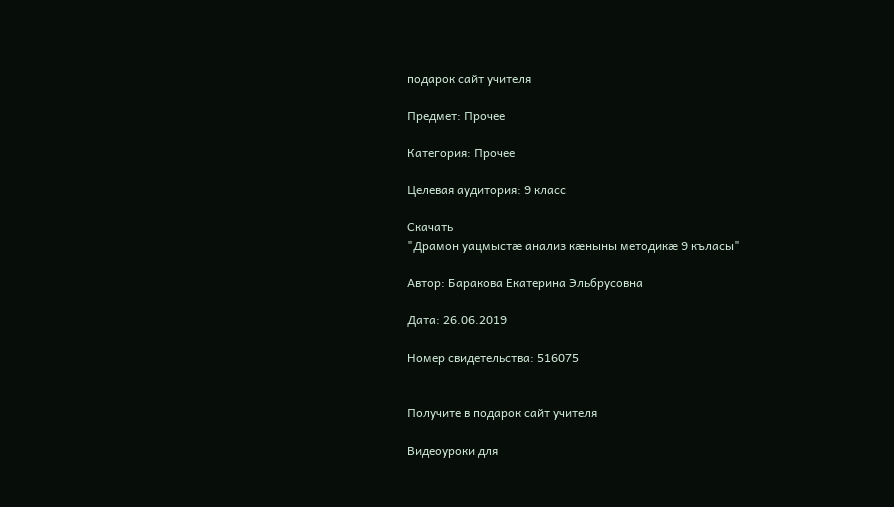подарок сайт учителя

Предмет: Прочее

Категория: Прочее

Целевая аудитория: 9 класс

Скачать
"Драмон уацмыстæ анализ кæныны методикæ 9 къласы"

Автор: Баракова Екатерина Эльбрусовна

Дата: 26.06.2019

Номер свидетельства: 516075


Получите в подарок сайт учителя

Видеоуроки для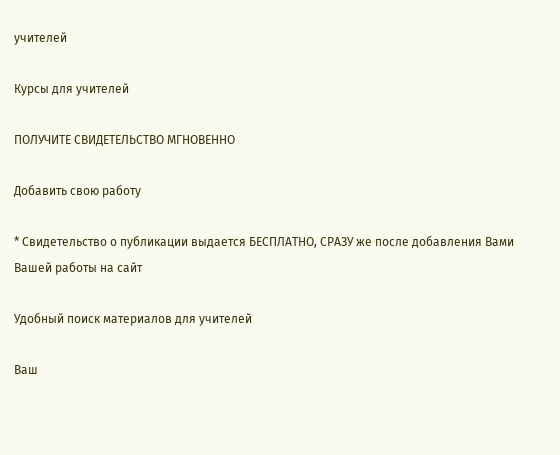учителей

Курсы для учителей

ПОЛУЧИТЕ СВИДЕТЕЛЬСТВО МГНОВЕННО

Добавить свою работу

* Свидетельство о публикации выдается БЕСПЛАТНО, СРАЗУ же после добавления Вами Вашей работы на сайт

Удобный поиск материалов для учителей

Ваш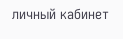личный кабинет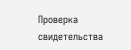Проверка свидетельства